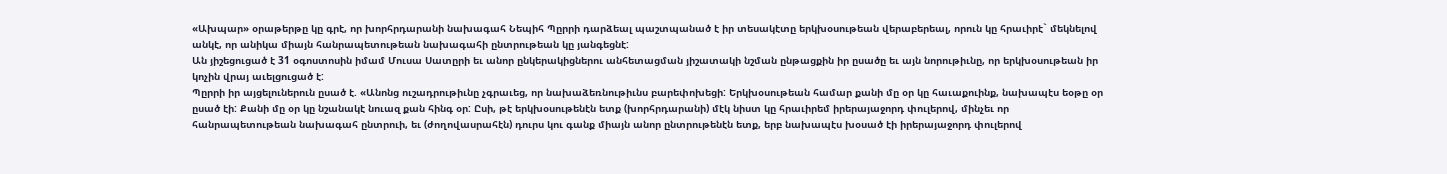«Ախպար» օրաթերթը կը գրէ, որ խորհրդարանի նախագահ Նեպիհ Պըրրի դարձեալ պաշտպանած է իր տեսակէտը երկխօսութեան վերաբերեալ, որուն կը հրաւիրէ` մեկնելով անկէ, որ անիկա միայն հանրապետութեան նախագահի ընտրութեան կը յանգեցնէ:
Ան յիշեցուցած է 31 օգոստոսին իմամ Մուսա Սատըրի եւ անոր ընկերակիցներու անհետացման յիշատակի նշման ընթացքին իր ըսածը եւ այն նորութիւնը, որ երկխօսութեան իր կոչին վրայ աւելցուցած է:
Պըրրի իր այցելուներուն ըսած է. «Անոնց ուշադրութիւնը չգրաւեց, որ նախաձեռնութիւնս բարեփոխեցի: Երկխօսութեան համար քանի մը օր կը հաւաքուինք, նախապէս եօթը օր ըսած էի: Քանի մը օր կը նշանակէ նուազ քան հինգ օր: Ըսի, թէ երկխօսութենէն ետք (խորհրդարանի) մէկ նիստ կը հրաւիրեմ իրերայաջորդ փուլերով, մինչեւ որ հանրապետութեան նախագահ ընտրուի, եւ (ժողովասրահէն) դուրս կու գանք միայն անոր ընտրութենէն ետք, երբ նախապէս խօսած էի իրերայաջորդ փուլերով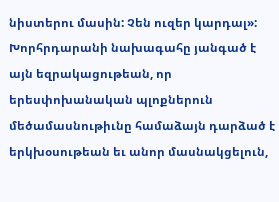նիստերու մասին: Չեն ուզեր կարդալ»:
Խորհրդարանի նախագահը յանգած է այն եզրակացութեան, որ երեսփոխանական պլոքներուն մեծամասնութիւնը համաձայն դարձած է երկխօսութեան եւ անոր մասնակցելուն,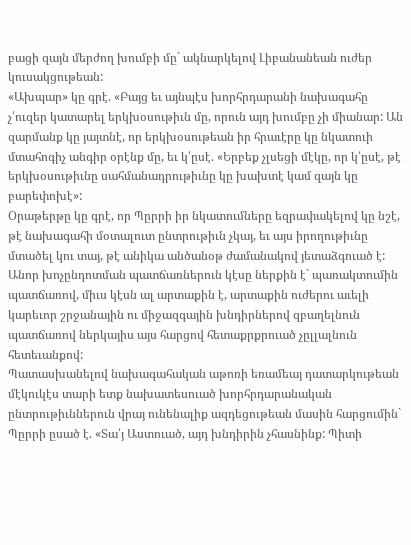բացի զայն մերժող խումբի մը` ակնարկելով Լիբանանեան ուժեր կուսակցութեան:
«Ախպար» կը գրէ. «Բայց եւ այնպէս խորհրդարանի նախագահը չ՛ուզեր կատարել երկխօսութիւն մը, որուն այդ խումբը չի միանար: Ան զարմանք կը յայտնէ, որ երկխօսութեան իր հրաւէրը կը նկատուի մտահոգիչ անգիր օրէնք մը, եւ կ՛ըսէ. «Երբեք չլսեցի մէկը, որ կ՛ըսէ, թէ երկխօսութիւնը սահմանադրութիւնը կը խախտէ կամ զայն կը բարեփոխէ»:
Օրաթերթը կը գրէ, որ Պըրրի իր նկատումները եզրափակելով կը նշէ, թէ նախագահի մօտալուտ ընտրութիւն չկայ, եւ այս իրողութիւնը մտածել կու տայ, թէ անիկա անծանօթ ժամանակով յետաձգուած է: Անոր խոչընդոտման պատճառներուն կէսը ներքին է` պառակտումին պատճառով, միւս կէսն ալ արտաքին է, արտաքին ուժերու աւելի կարեւոր շրջանային ու միջազգային խնդիրներով զբաղելնուն պատճառով ներկայիս այս հարցով հետաքրքրուած չըլլալնուն հետեւանքով:
Պատասխանելով նախագահական աթոռի եռամեայ դատարկութեան մէկուկէս տարի ետք նախատեսուած խորհրդարանական ընտրութիւններուն վրայ ունենալիք ազդեցութեան մասին հարցումին` Պըրրի ըսած է. «Տա՛յ Աստուած, այդ խնդիրին չհասնինք: Պիտի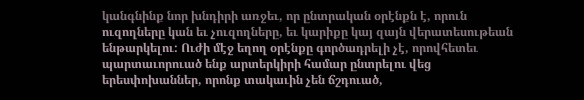կանգնինք նոր խնդիրի առջեւ, որ ընտրական օրէնքն է, որուն ուզողները կան եւ չուզողները, եւ կարիքը կայ զայն վերատեսութեան ենթարկելու: Ուժի մէջ եղող օրէնքը գործադրելի չէ, որովհետեւ պարտաւորուած ենք արտերկիրի համար ընտրելու վեց երեսփոխաններ, որոնք տակաւին չեն ճշդուած,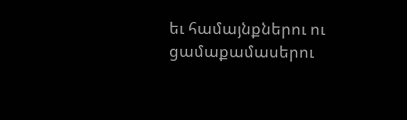եւ համայնքներու ու ցամաքամասերու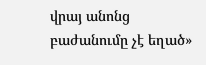վրայ անոնց բաժանումը չէ եղած»